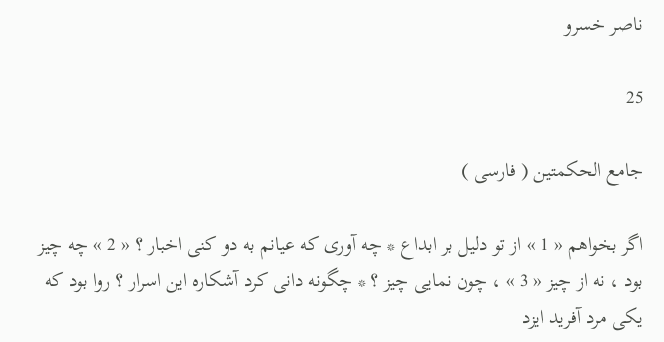ناصر خسرو

25

جامع الحكمتين ( فارسى )

اگر بخواهم « 1 » از تو دليل بر ابداع * چه آورى كه عيانم به دو كنى اخبار ؟ « 2 » چه چيز بود ، نه از چيز « 3 » ، چون نمايى چيز ؟ * چگونه دانى كرد آشكاره اين اسرار ؟ روا بود كه يكى مرد آفريد ايزد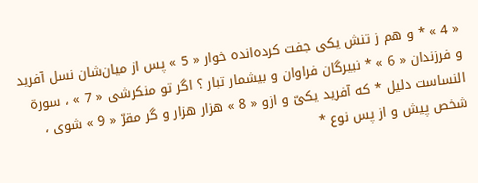« 4 » * و هم ز تنش يكى جفت كرده‌انده خوار « 5 » پس از ميان‌شان نسل آفريد و فرزندان « 6 » * نبيرگان فراوان و بيشمار تبار ؟ اگر تو منكرشى « 7 » ، سورة النساست دليل * كه آفريد يكىّ و ازو « 8 » هزار هزار و گر مقرّ « 9 » شوى ، شخص پيش و از پس نوع *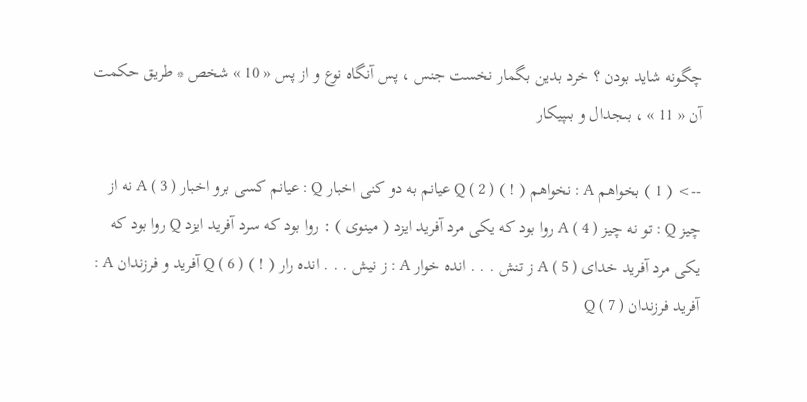چگونه شايد بودن ؟ خرد بدين بگمار نخست جنس ، پس آنگاه نوع و از پس « 10 » شخص * طريق حكمت آن « 11 » ، بىجدال و بىپيكار

--> ( 1 ) بخواهم A : نخواهم ( ! ) Q ( 2 ) عيانم به دو كنى اخبار Q : عيانم كسى برو اخبار A ( 3 ) نه از چيز Q : تو نه چيز A ( 4 ) روا بود كه يكى مرد آفريد ايزد ( مينوى ) : روا بود كه سرد آفريد ايزد Q روا بود كه يكى مرد آفريد خداى A ( 5 ) ز تنش . . . انده خوار A : ز نيش . . . انده رار ( ! ) Q ( 6 ) آفريد و فرزندان A : آفريد فرزندان Q ( 7 )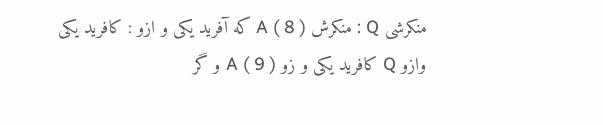منكرشى Q : منكرش A ( 8 ) كه آفريد يكى و ازو : كافريد يكى وازو Q كافريد يكى و زو A ( 9 ) و گر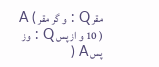مقر Q : و گر مقر A ( 10 ) و از پس Q : وز پس A (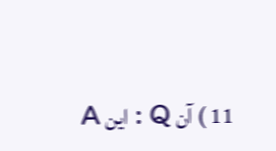11 ) آن Q : اين A